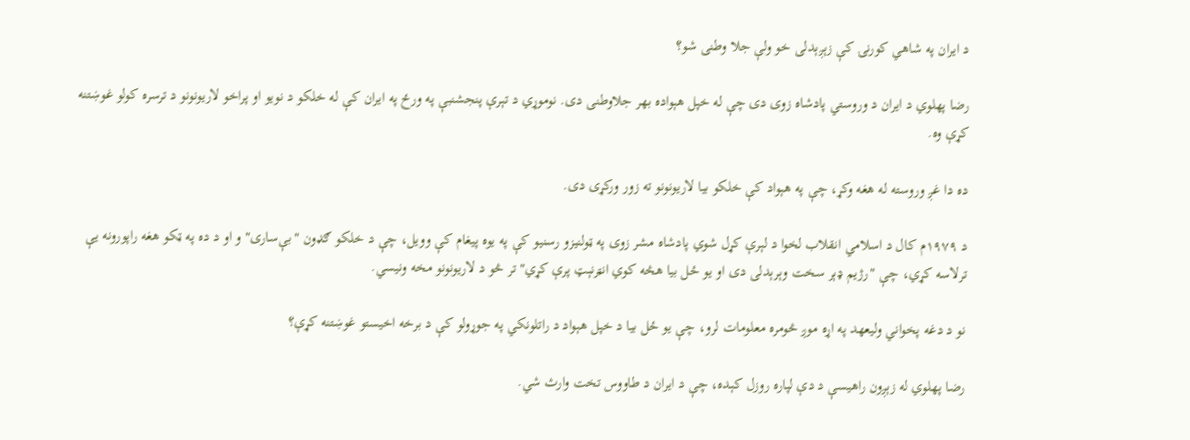د ایران په شاهي کورنۍ کې زېږېدلی خو ولې جلا وطنی شو؟

رضا پهلوي د ایران د وروستي پادشاه زوی دی چې له خپل هېواده بهر جلاوطنی دی. نوموړي د تېرې پنجشنبې په ورځ په ایران کې له خلکو د نویو او پراخو لاریونونو د ترسره کولو غوښتنه کړې وه.

ده دا غږ وروسته له هغه وکړ، چې په هېواد کې خلکو بیا لاریونونو ته زور ورکړی دی.

د ۱۹۷۹م کال د اسلامي انقلاب لخوا د لېرې کړل شوي پادشاه مشر زوی په ټولنیزو رسنیو کې په یوه پیغام کې وویل، چې د خلکو ګډون "بې‌ساری" و او د ده په ټکو هغه راپورونه یې ترلاسه کړي، چې "رژیم ډېر سخت وېرېدلی دی او یو ځل بیا هڅه کوي انټرنېټ پرې کړي" تر څو د لاریونونو مخه ونیسي.

نو د دغه پخواني ولیعهد په اړه موږ څومره معلومات لرو، چې یو ځل بیا د خپل هېواد د راتلونکي په جوړولو کې د برخه اخیستو غوښتنه کړې؟

رضا پهلوي له زېږون راهیسې د دې لپاره روزل کېده، چې د ایران د طاووس تخت وارث شي.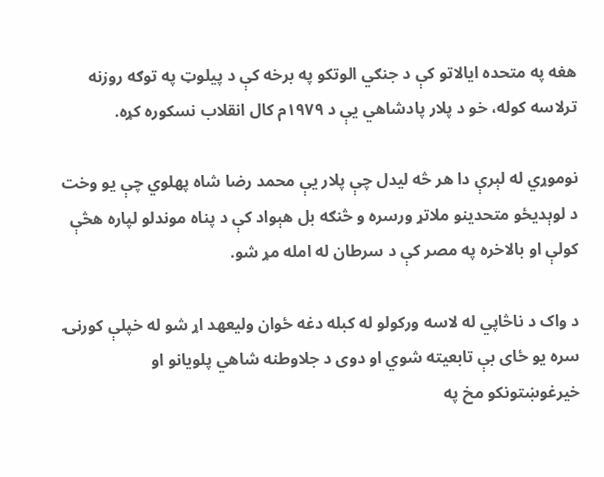هغه په متحده ایالاتو کې د جنګي الوتکو په برخه کې د پیلوټ په توګه روزنه ترلاسه کوله، خو د پلار پادشاهي یې د ۱۹۷۹م کال انقلاب نسکوره کړه.

نوموړي له لېرې دا هر څه لیدل چې پلار یې محمد رضا شاه پهلوي چې یو وخت د لوېدیځو متحدینو ملاتړ ورسره و څنګه بل هېواد کې د پناه موندلو لپاره هڅې کولې او بالاخره په مصر کې د سرطان له امله مړ شو.

د واک د ناڅاپي له لاسه ورکولو له کبله دغه ځوان ولیعهد اړ شو له خپلې کورنۍ سره یو ځای بې‌ تابعیته شوي او دوی د جلاوطنه شاهي پلویانو او خیرغوښتونکو مخ په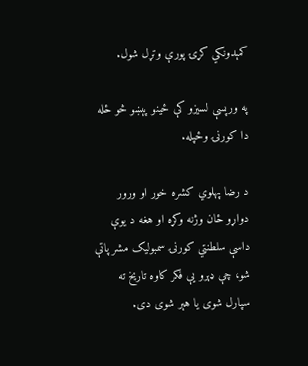کمېدونکي کړۍ پورې وتړل شول.

په ورپسې لسیزو کې ځینو پېښو څو ځله دا کورنۍ وځپله.

د رضا پهلوي کشره خور او ورور دواړو ځان وژنه وکړه او هغه د یوې داسې سلطنتي کورنۍ سمبولیک مشر پاتې شو، چې ډېرو یې فکر کاوه تاریخ ته سپارل شوی یا هېر شوی دی.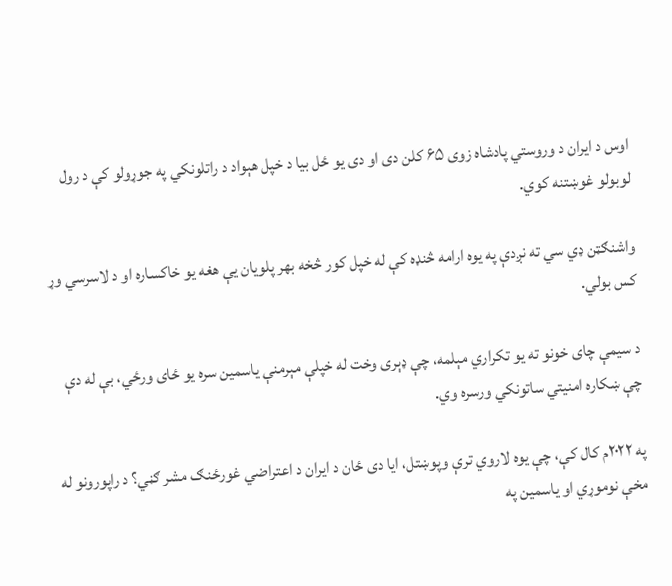اوس د ایران د وروستي پادشاه زوی ۶۵ کلن دی او دی یو ځل بیا د خپل هېواد د راتلونکي په جوړولو کې د رول لوبولو غوښتنه کوي.

واشنګټن ډي ‌سي ته نږدې په یوه ارامه څنډه کې له خپل کور څخه بهر پلویان یې هغه یو خاکساره او د لاسرسي وړ کس بولي.

د سیمې چای خونو ته یو تکراري مېلمه، چې ډېری وخت له خپلې مېرمنې یاسمین سره یو ځای ورځي، بې له دې چې ښکاره امنیتي ساتونکي ورسره وي.

په ۲۰۲۲م کال کې، چې یوه لاروي ترې وپوښتل، ایا دی ځان د ایران د اعتراضي غورځنګ مشر ګڼي؟ د راپورونو له مخې نوموړي او یاسمین په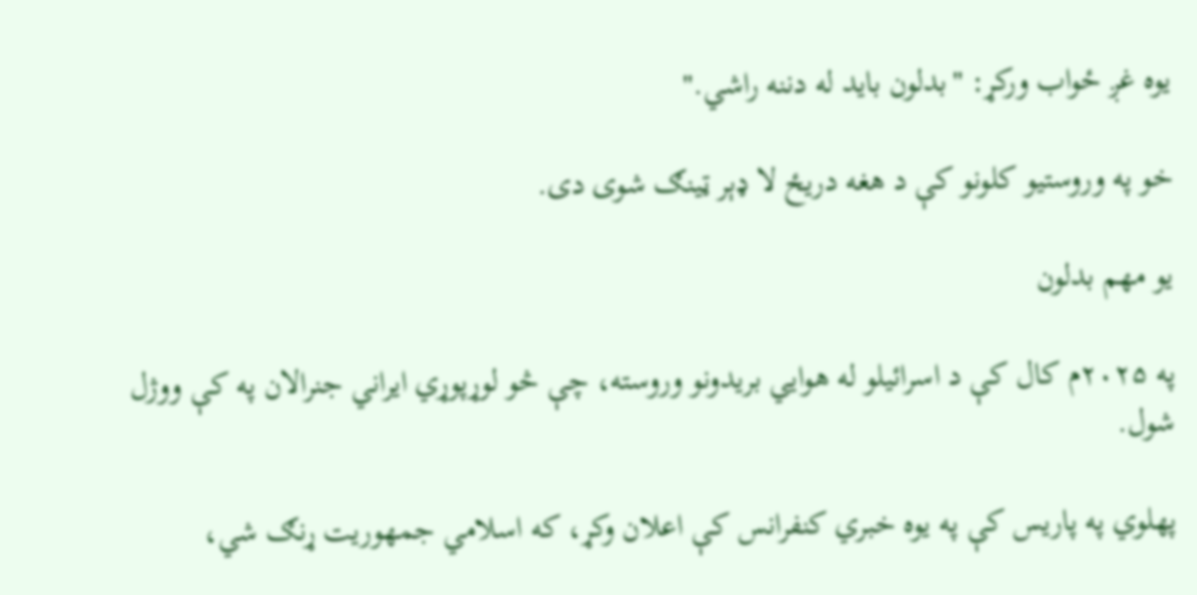یوه غږ ځواب ورکړ: "بدلون باید له دننه راشي."

خو په وروستیو کلونو کې د هغه دریځ لا ډېر ټینګ شوی دی.

یو مهم بدلون

په ۲۰۲۵م کال کې د اسرائیلو له هوايي بریدونو وروسته، چې څو لوړپوړي ایراني جنرالان په کې ووژل شول.

پهلوي په پاریس کې په یوه خبري کنفرانس کې اعلان وکړ، که اسلامي جمهوریت ړنګ شي،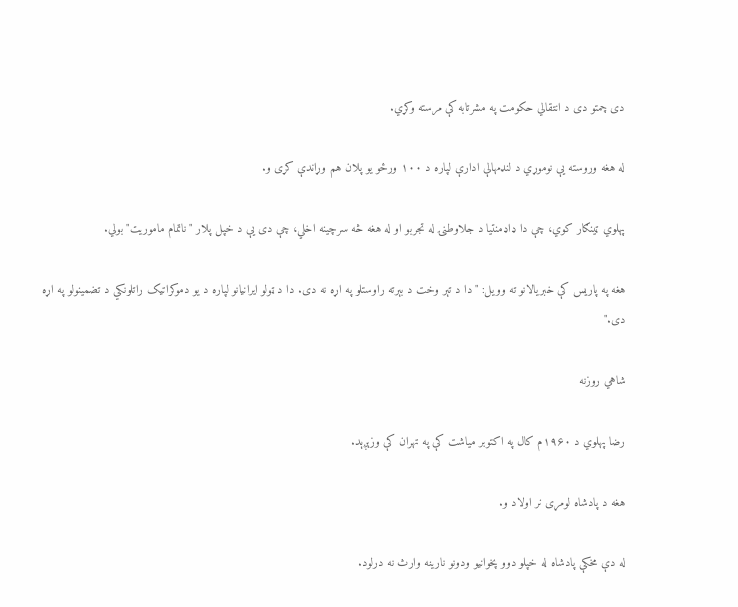دی چمتو دی د انتقالي حکومت په مشرتابه کې مرسته وکړي.

له هغه وروسته یې نوموړي د لنډمهالې ادارې لپاره د ۱۰۰ ورځو یو پلان هم وړاندې کړی و.

پهلوي ټینګار کوي، چې دا ډاډمنتیا د جلاوطنۍ له تجربو او له هغه څه سرچینه اخلي، چې دی یې د خپل پلار "ناتمام ماموریت" بولي.

هغه په پاریس کې خبریالانو ته وویل: "دا د تېر وخت د بېرته راوستلو په اړه نه دی. دا د ټولو ایرانیانو لپاره د یو دموکراتیک راتلونکي د تضمینولو په اړه دی."

شاهي روزنه

رضا پهلوي د ۱۹۶۰م کال په اکتوبر میاشت کې په تهران کې وزېږېد.

هغه د پادشاه لومړی نر اولاد و.

له دې مخکې پادشاه له خپلو دوو پخوانيو ودونو نارینه وارث نه درلود.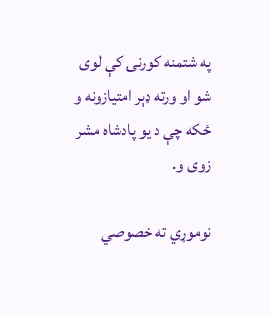په شتمنه کورنۍ کې لوی شو او ورته ډېر امتیازونه و ځکه چې د یو پادشاه مشر زوی و.

نوموړي ته خصوصي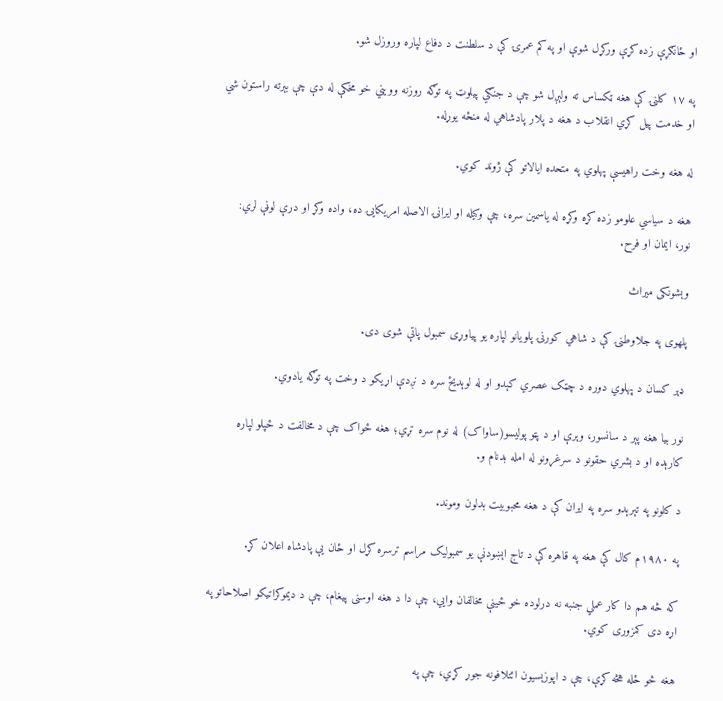او ځانګړې زده کړې ورکړل شوې او په کم عمرۍ کې د سلطنت د دفاع لپاره وروزل شو.

په ۱۷ کلنۍ کې هغه ټکساس ته ولېږل شو چې د جنګي پیلوټ په توګه روزنه وویني خو مخکې له دې چې بېرته راستون شي او خدمت پیل کړي انقلاب د هغه د پلار پادشاهي له منځه یوړله.

له هغه وخت راهیسې پهلوي په متحده ایالاتو کې ژوند کوي.

هغه د سیاسي علومو زده کړه وکړه له یاسمین سره، چې وکیله او ایرانۍ الاصله امریکایۍ ده، واده وکړ او درې لوڼې لري: نور، ایمان او فرح.

وېشونکی میراث

پلهوی په جلاوطنۍ کې د شاهي کورنۍ پلویانو لپاره یو پیاوړی سمبول پاتې شوی دی.

ډېر کسان د پهلوي دوره د چټک عصري کېدو او له لوېدیځ سره د نږدې اړیکو د وخت په توګه یادوي.

نور بیا هغه پېر د سانسور، وېرې او د پټو پولیسو(ساواک) له نوم سره تړي؛ هغه ځواک چې د مخالفت د ځپلو لپاره کارېده او د بشري حقونو د سرغړونو له امله بدنام و.

د کلونو په تېرېدو سره په ایران کې د هغه محبوبیت بدلون وموند.

په ۱۹۸۰م کال کې هغه په قاهره کې د تاج‌ اېښودنې یو سمبولیک مراسم ترسره کړل او ځان یې پادشاه اعلان کړ.

که څه هم دا کار عملي جنبه نه درلوده خو ځینې مخالفان وایي، چې دا د هغه اوسنی پیغام، چې د دیموکراتیکو اصلاحاتو په اړه دی کمزوری کوي.

هغه څو ځله هڅه کړې، چې د اپوزېسیون ائتلافونه جوړ کړي، چې په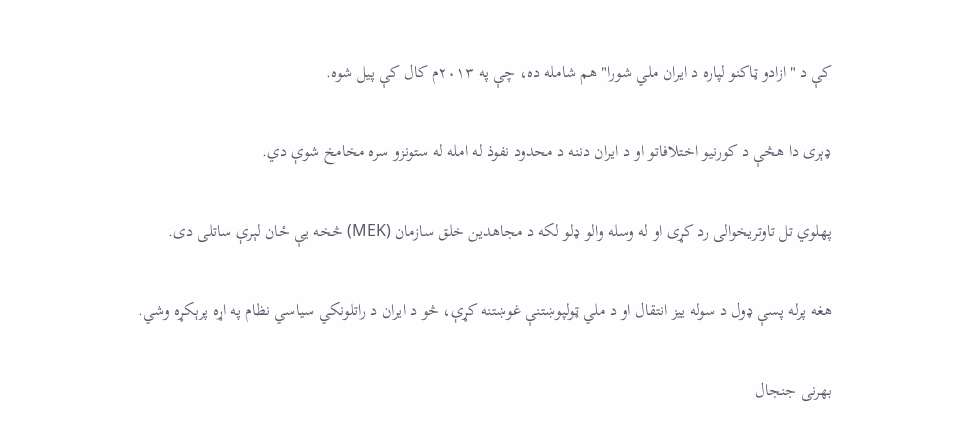کې د "ازادو ټاکنو لپاره د ایران ملي شورا" هم شامله ده، چې په ۲۰۱۳م کال کې پیل شوه.

ډېری دا هڅې د کورنیو اختلافاتو او د ایران دننه د محدود نفوذ له امله له ستونزو سره مخامخ شوې دي.

پهلوي تل تاوتریخوالی رد کړی او له وسله ‌والو ډلو لکه د مجاهدین خلق سازمان (MEK) څخه یې ځان لېرې ساتلی دی.

هغه پرله‌ پسې ډول د سوله ‌ییز انتقال او د ملي ټولپوښتنې غوښتنه کړې، څو د ایران د راتلونکي سیاسي نظام په اړه پرېکړه وشي.

بهرنی جنجال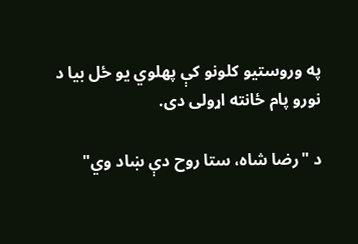په وروستیو کلونو کې پهلوي یو ځل بیا د نورو پام ځانته اړولی دی.

د "رضا شاه، ستا روح دې ښاد وي"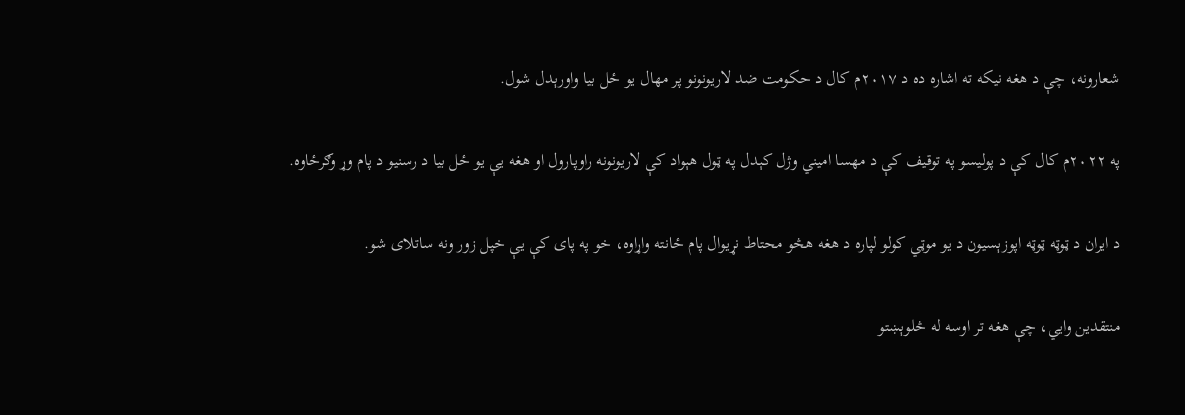شعارونه، چې د هغه نیکه ته اشاره ده د ۲۰۱۷م کال د حکومت ضد لاریونونو پر مهال یو‌ ځل بیا واورېدل شول.

په ۲۰۲۲م کال کې د پولیسو په توقیف کې د مهسا امیني وژل کېدل په ټول هېواد کې لاریونونه راوپارول او هغه یې یو ځل بیا د رسنیو د پام وړ وګرځاوه.

د ایران د ټوټه ‌ټوټه اپوزېسیون د یو موټي کولو لپاره د هغه هڅو محتاط نړیوال پام ځانته واړاوه، خو په پای کې یې خپل زور ونه ساتلای شو.

منتقدین وایي، چې هغه تر اوسه له څلوېښتو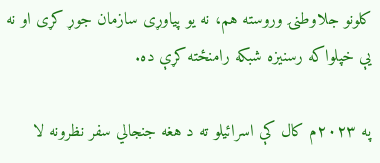کلونو جلاوطنۍ وروسته هم، نه یو پیاوړی سازمان جوړ کړی او نه یې خپلواکه رسنیزه شبکه رامنځته کړې ده.

په ۲۰۲۳م کال کې اسرائیلو ته د هغه جنجالي سفر نظرونه لا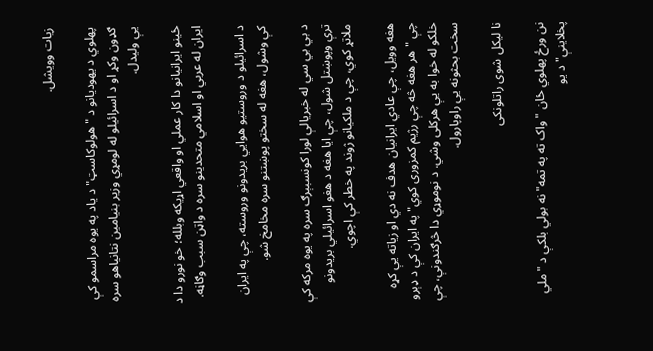زیات وویشل.

پهلوي د یهودیانو د "هولوکاسټ" د یاد په یوه مراسمو کې ګډون وکړ او د اسرائیلو له لومړي وزیر بنیامین نتانیاهو سره یې ولیدل.

ځینو ایرانیانو دا کار عملي او واقعي اړیکه وبلله؛ خو نورو دا د ایران له عربي او اسلامي متحدینو سره د واټن سبب وګاڼه.

د اسرائیلو د وروستیو هوايي بریدونو وروسته، چې په ایران کې وشول، هغه له سختو پوښتنو سره مخامخ شو.

د بي ‌بي‌ سي له خبریالې لورا کونسبېرګ سره په یوه مرکه کې ترې وپوښتل شول، چې ایا هغه د هغو اسرائیلي بریدونو ملاتړ کوي، چې د ملکیانو ژوند په خطر کې اچوي.

هغه وویل، چې عادي ایرانیان هدف نه دي او زیاته یې کړه چې "هر هغه څه چې رژیم کمزوری کوي" په ایران کې د ډېرو خلکو له خوا به یې هرکلی وشي. د نوموړي دا څرګندونې، چې سخت بحثونه یې راوپارول.

نا لیکل شوی راتلونکی

نن ورځ پهلوي ځان "واک ته په تمه" نه بولي بلکې د "ملي پخلاینې" د یو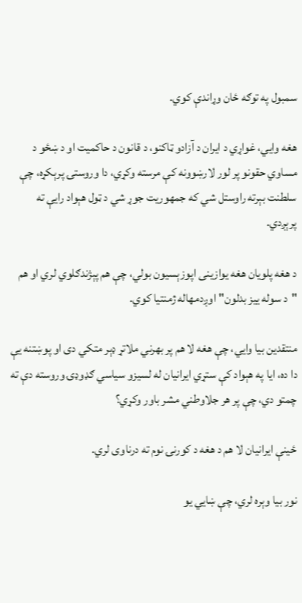سمبول په توګه ځان وړاندې کوي.

هغه وایي، غواړي د ایران د آزادو ټاکنو، د قانون د حاکمیت او د ښځو د مساوي حقونو پر لور لارښوونه کې مرسته وکړي، دا وروستۍ پرېکړه، چې سلطنت بېرته راوستل شي که جمهوریت جوړ شي د ټول هېواد رایې ته پرېږدي.

د هغه پلویان هغه یوازینی اپوزېسیون بولي، چې هم پېژندګلوي لري او هم "د سوله ‌ییز بدلون" اوږدمهاله ژمنتیا کوي.

منتقدین بیا وایي، چې هغه لا هم پر بهرني ملاتړ ډېر متکي دی او پوښتنه یې دا ده، ایا په هېواد کې ستړي ایرانیان له لسیزو سیاسي ګډوډۍ وروسته دې ته چمتو دي، چې پر هر جلاوطني مشر باور وکړي؟

ځینې ایرانیان لا هم د هغه د کورنۍ نوم ته درناوی لري.

نور بیا وېره لري، چې ښايي یو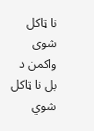نا‌ ټاکل شوی واکمن د بل نا‌ ټاکل شوي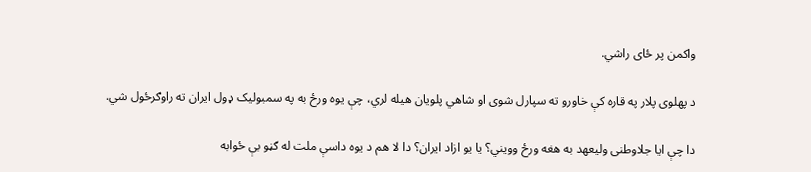واکمن پر ځای راشي.

د پهلوی پلار په قاره کې خاورو ته سپارل شوی او شاهي پلویان هیله لري، چې یوه ورځ به په سمبولیک ډول ایران ته راوګرځول شي.

دا چې ایا جلاوطنی ولیعهد به هغه ورځ وویني؟ یا یو ازاد ایران؟ دا لا هم د یوه داسې ملت له ګڼو بې‌ ځوابه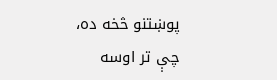پوښتنو څخه ده، چې تر اوسه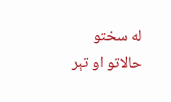له سختو حالاتو او تېر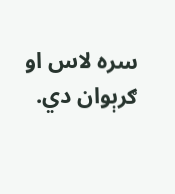سره لاس او ګرېوان دي.